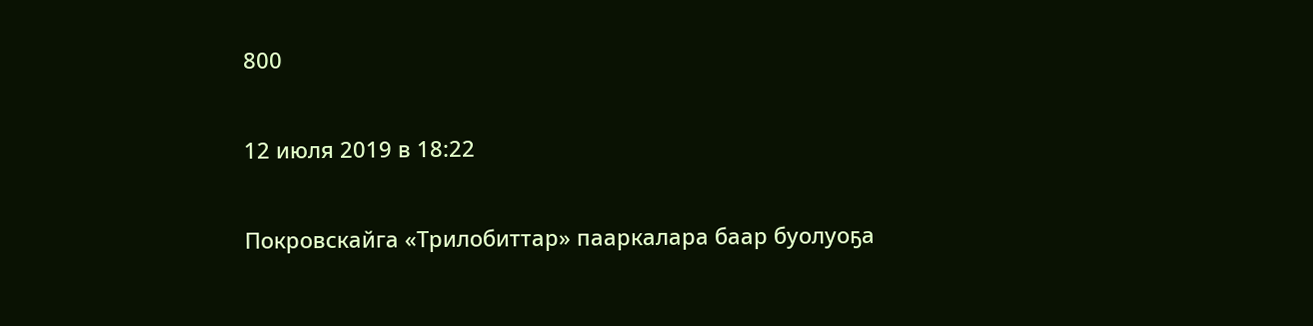800

12 июля 2019 в 18:22

Покровскайга «Трилобиттар» пааркалара баар буолуоҕа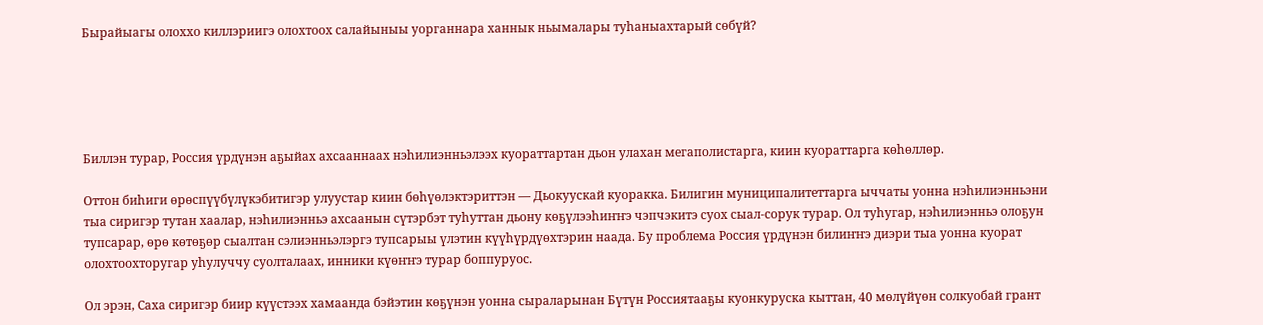Бырайыагы олоххо киллэриигэ олохтоох салайыныы уорганнара ханнык ньымалары туһаныахтарый сөбүй?





Биллэн турар, Россия үрдүнэн аҕыйах ахсааннаах нэһилиэнньэлээх куораттартан дьон улахан мегаполистарга, киин куораттарга көһөллөр.

Оттон биһиги өрөспүүбүлүкэбитигэр улуустар киин бөһүөлэктэриттэн — Дьокуускай куоракка. Билигин муниципалитеттарга ыччаты уонна нэһилиэнньэни тыа сиригэр тутан хаалар, нэһилиэнньэ ахсаанын сүтэрбэт туһуттан дьону көҕүлээһиҥҥэ чэпчэкитэ суох сыал-сорук турар. Ол туһугар, нэһилиэнньэ олоҕун тупсарар, өрө көтөҕөр сыалтан сэлиэнньэлэргэ тупсарыы үлэтин күүһүрдүөхтэрин наада. Бу проблема Россия үрдүнэн билиҥҥэ диэри тыа уонна куорат олохтоохторугар уһулуччу суолталаах, инники күөҥҥэ турар боппуруос.

Ол эрэн, Саха сиригэр биир күүстээх хамаанда бэйэтин көҕүнэн уонна сыраларынан Бүтүн Россиятааҕы куонкуруска кыттан, 40 мөлүйүөн солкуобай грант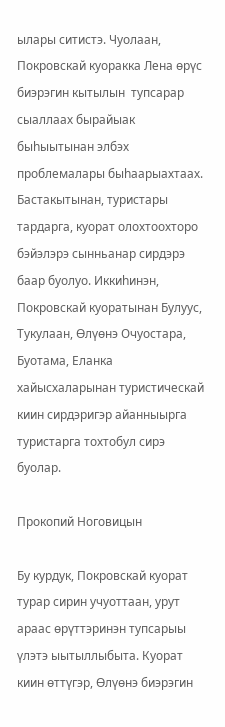ылары ситистэ. Чуолаан, Покровскай куоракка Лена өрүс биэрэгин кытылын  тупсарар сыаллаах бырайыак быһыытынан элбэх проблемалары быһаарыахтаах. Бастакытынан, туристары тардарга, куорат олохтоохторо бэйэлэрэ сынньанар сирдэрэ баар буолуо. Иккиһинэн, Покровскай куоратынан Булуус, Тукулаан, Өлүөнэ Очуостара, Буотама, Еланка хайысхаларынан туристическай киин сирдэригэр айанныырга туристарга тохтобул сирэ буолар.

Прокопий Ноговицын

Бу курдук, Покровскай куорат турар сирин учуоттаан, урут араас өрүттэринэн тупсарыы үлэтэ ыытыллыбыта. Куорат киин өттүгэр, Өлүөнэ биэрэгин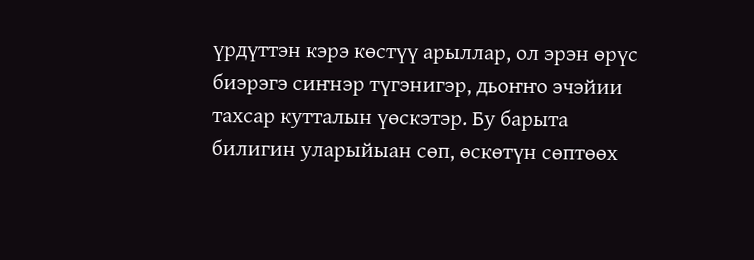үрдүттэн кэрэ көстүү арыллар, ол эрэн өрүс биэрэгэ сиҥнэр түгэнигэр, дьоҥҥо эчэйии тахсар кутталын үөскэтэр. Бу барыта билигин уларыйыан сөп, өскөтүн сөптөөх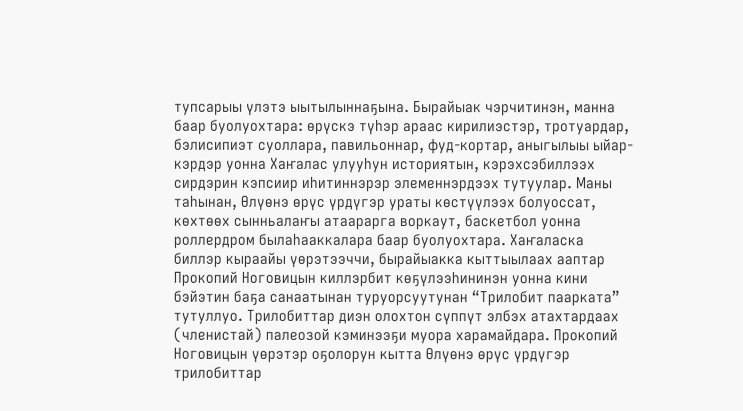тупсарыы үлэтэ ыытылыннаҕына. Бырайыак чэрчитинэн, манна баар буолуохтара: өрүскэ түһэр араас кирилиэстэр, тротуардар, бэлисипиэт суоллара, павильоннар, фуд-кортар, аныгылыы ыйар-кэрдэр уонна Хаҥалас улууһун историятын, кэрэхсэбиллээх сирдэрин кэпсиир иһитиннэрэр элеменнэрдээх тутуулар. Маны таһынан, Өлүөнэ өрүс үрдүгэр ураты көстүүлээх болуоссат, көхтөөх сынньалаҥы атаарарга воркаут, баскетбол уонна роллердром былаһааккалара баар буолуохтара. Хаҥаласка биллэр кыраайы үөрэтээччи, бырайыакка кыттыылаах ааптар Прокопий Ноговицын киллэрбит көҕүлээһининэн уонна кини бэйэтин баҕа санаатынан туруорсуутунан “Трилобит паарката” тутуллуо. Трилобиттар диэн олохтон сүппүт элбэх атахтардаах (членистай) палеозой кэминээҕи муора харамайдара. Прокопий Ноговицын үөрэтэр оҕолорун кытта Өлүөнэ өрүс үрдүгэр трилобиттар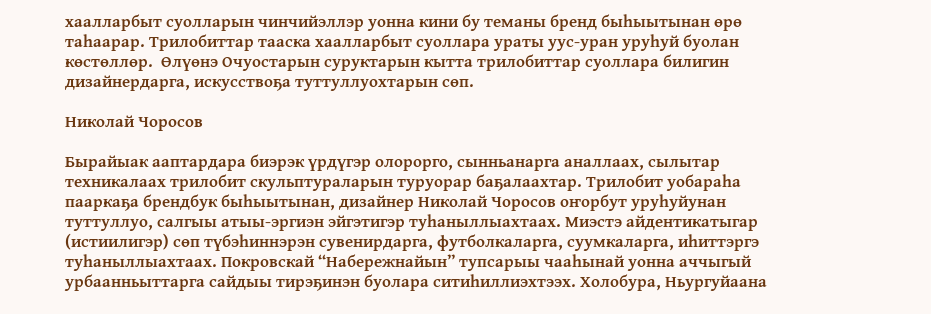хаалларбыт суолларын чинчийэллэр уонна кини бу теманы бренд быһыытынан өрө таһаарар. Трилобиттар тааска хаалларбыт суоллара ураты уус-уран уруһуй буолан көстөллөр.  Өлүөнэ Очуостарын суруктарын кытта трилобиттар суоллара билигин дизайнердарга, искусствоҕа туттуллуохтарын сөп.

Николай Чоросов

Бырайыак ааптардара биэрэк үрдүгэр олорорго, сынньанарга аналлаах, сылытар техникалаах трилобит скульптураларын туруорар баҕалаахтар. Трилобит уобараһа пааркаҕа брендбук быһыытынан, дизайнер Николай Чоросов оҥорбут уруһуйунан туттуллуо, салгыы атыы-эргиэн эйгэтигэр туһаныллыахтаах. Миэстэ айдентикатыгар (истиилигэр) сөп түбэһиннэрэн сувенирдарга, футболкаларга, суумкаларга, иһиттэргэ туһаныллыахтаах. Покровскай “Набережнайын” тупсарыы чааһынай уонна аччыгый урбаанньыттарга сайдыы тирэҕинэн буолара ситиһиллиэхтээх. Холобура, Ньургуйаана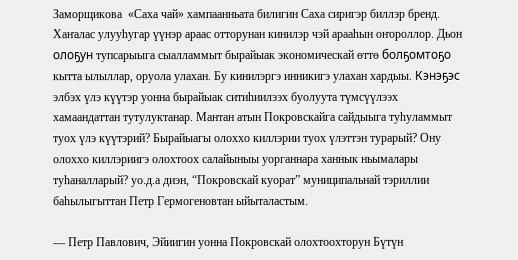Заморщикова  «Саха чай» хампаанньата билигин Саха сиригэр биллэр бренд. Хаҥалас улууһугар үүнэр араас отторунан кинилэр чэй арааһын оҥороллор. Дьон олоҕун тупсарыыга сыалламмыт бырайыак экономическай өттө болҕомтоҕо кытта ылыллар, оруола улахан. Бу кинилэргэ инникигэ улахан хардыы. Кэнэҕэс элбэх үлэ күүтэр уонна бырайыак ситиһиилээх буолуута түмсүүлээх хамаандаттан тутулуктанар. Мантан атын Покровскайга сайдыыга туһуламмыт туох үлэ күүтэрий? Бырайыагы олоххо киллэрии туох үлэттэн турарый? Ону олоххо киллэриигэ олохтоох салайыныы уорганнара ханнык ньымалары туһаналларый? уо.д.а диэн, “Покровскай куорат” муниципальнай тэриллии баһылыгыттан Петр Гермогеновтан ыйыталастым.

— Петр Павлович, Эйиигин уонна Покровскай олохтоохторун Бүтүн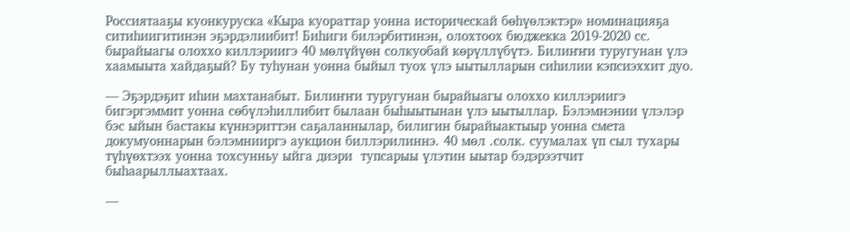Россиятааҕы куонкуруска «Кыра куораттар уонна историческай бөһүөлэктэр» номинацияҕа ситиһиигитинэн эҕэрдэлиибит! Биһиги билэрбитинэн, олохтоох бюджекка 2019-2020 сс. бырайыагы олоххо киллэриигэ 40 мөлүйүөн солкуобай көрүллүбүтэ. Билиҥҥи туругунан үлэ хаамыыта хайдаҕый? Бу туһунан уонна быйыл туох үлэ ыытылларын сиһилии кэпсиэххит дуо.

— Эҕэрдэҕит иһин махтанабыт. Билиҥҥи туругунан бырайыагы олоххо киллэриигэ бигэргэммит уонна сөбүлэһиллибит былаан быһыытынан үлэ ыытыллар. Бэлэмнэнии үлэлэр бэс ыйын бастакы күннэриттэн саҕаланнылар, билигин бырайыактыыр уонна смета докумуоннарын бэлэмнииргэ аукцион биллэрилиннэ. 40 мөл .солк. суумалах үп сыл тухары түһүөхтээх уонна тохсунньу ыйга диэри  тупсарыы үлэтин ыытар бэдэрээтчит быһаарыллыахтаах.

—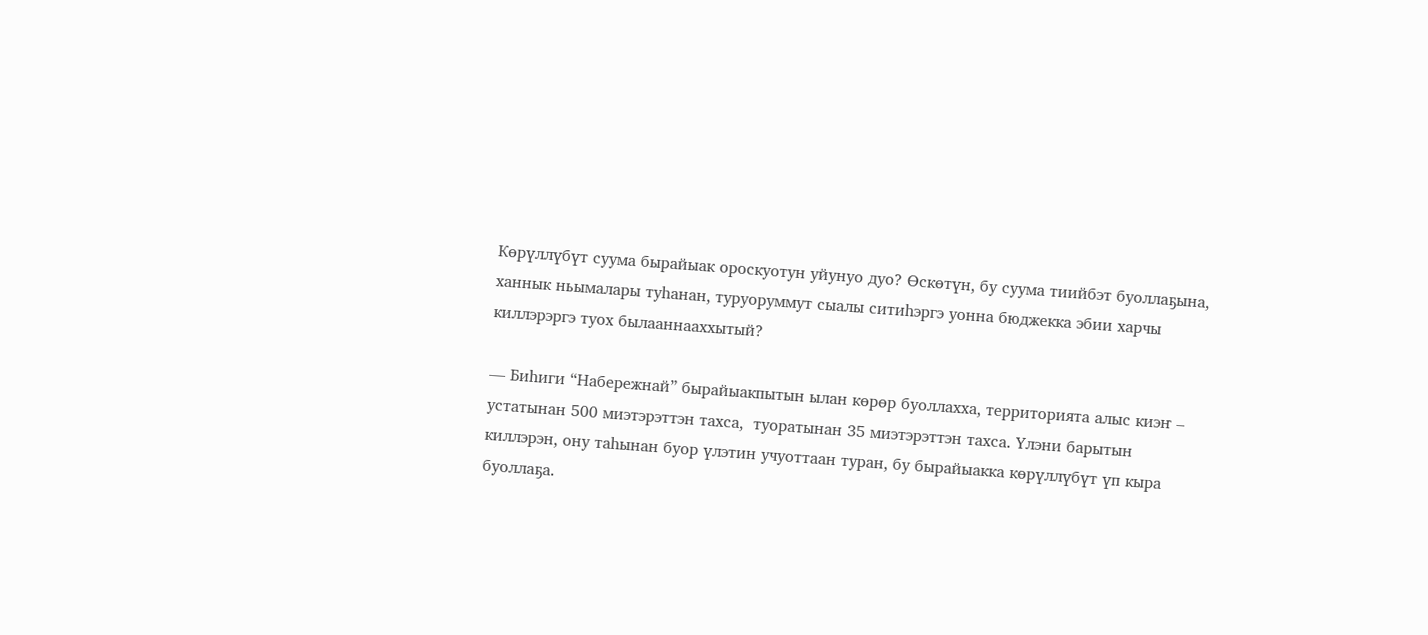Көрүллүбүт суума бырайыак ороскуотун уйунуо дуо? Өскөтүн, бу суума тиийбэт буоллаҕына, ханнык ньымалары туһанан, туруоруммут сыалы ситиһэргэ уонна бюджекка эбии харчы киллэрэргэ туох былааннааххытый?

— Биһиги “Набережнай” бырайыакпытын ылан көрөр буоллахха, территорията алыс киэҥ – устатынан 500 миэтэрэттэн тахса,  туоратынан 35 миэтэрэттэн тахса. Үлэни барытын киллэрэн, ону таһынан буор үлэтин учуоттаан туран, бу бырайыакка көрүллүбүт үп кыра буоллаҕа.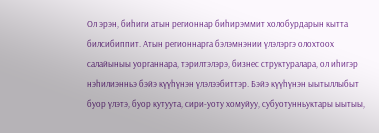Ол эрэн, биһиги атын регионнар биһирэммит холобурдарын кытта билсибиппит. Атын регионнарга бэлэмнэнии үлэлэргэ олохтоох салайыныы уорганнара, тэрилтэлэрэ, бизнес структуралара, ол иһигэр нэһилиэнньэ бэйэ күүһүнэн үлэлээбиттэр. Бэйэ күүһүнэн ыытыллыбыт буор үлэтэ, буор кутуута, сири-уоту хомуйуу, субуотунньуктары ыытыы,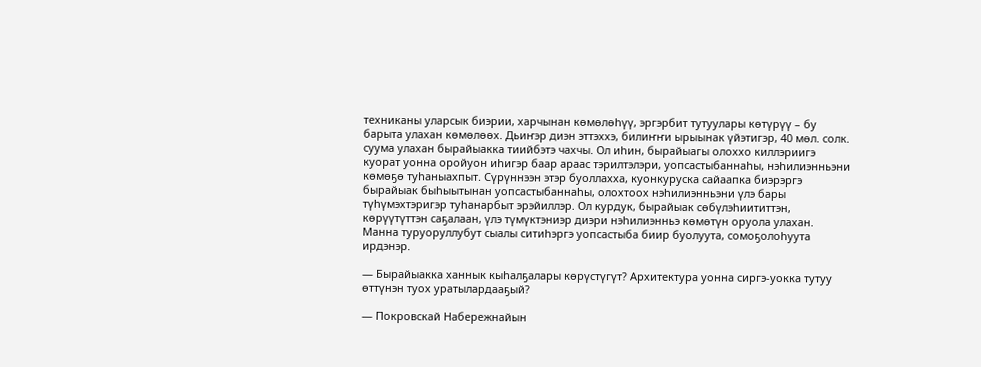техниканы уларсык биэрии, харчынан көмөлөһүү, эргэрбит тутуулары көтүрүү – бу барыта улахан көмөлөөх. Дьиҥэр диэн эттэххэ, билиҥҥи ырыынак үйэтигэр, 40 мөл. солк. суума улахан бырайыакка тиийбэтэ чахчы. Ол иһин, бырайыагы олоххо киллэриигэ куорат уонна оройуон иһигэр баар араас тэрилтэлэри, уопсастыбаннаһы, нэһилиэнньэни көмөҕө туһаныахпыт. Сүрүннээн этэр буоллахха, куонкуруска сайаапка биэрэргэ бырайыак быһыытынан уопсастыбаннаһы, олохтоох нэһилиэнньэни үлэ бары түһүмэхтэригэр туһанарбыт эрэйиллэр. Ол курдук, бырайыак сөбүлэһиититтэн, көрүүтүттэн саҕалаан, үлэ түмүктэниэр диэри нэһилиэнньэ көмөтүн оруола улахан. Манна туруоруллубут сыалы ситиһэргэ уопсастыба биир буолуута, сомоҕолоһуута ирдэнэр.

— Бырайыакка ханнык кыһалҕалары көрүстүгүт? Архитектура уонна сиргэ-уокка тутуу  өттүнэн туох уратылардааҕый?

— Покровскай Набережнайын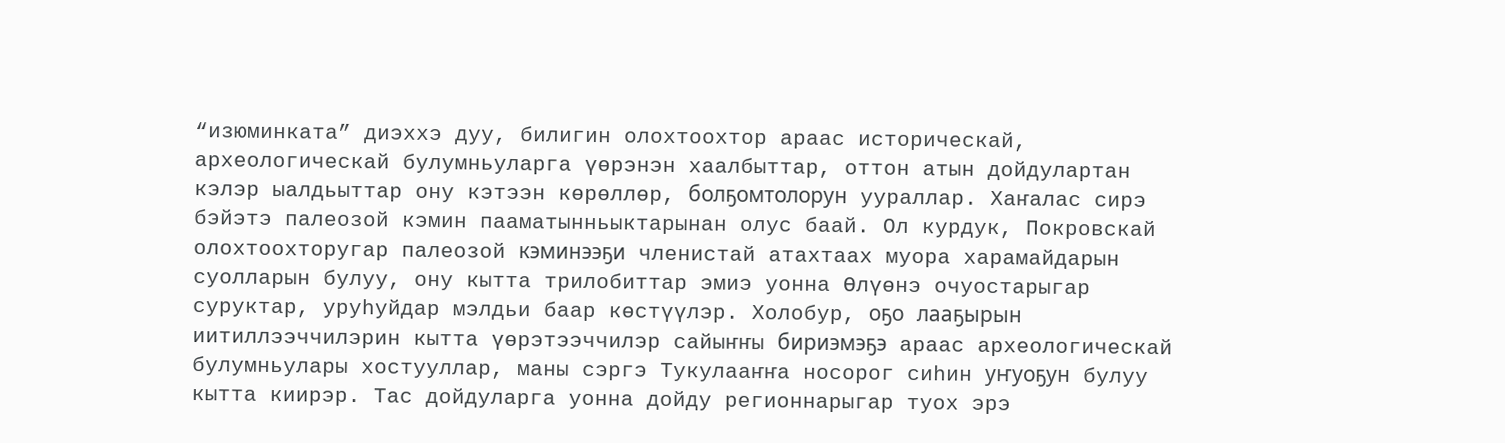“изюминката” диэххэ дуу, билигин олохтоохтор араас историческай, археологическай булумньуларга үөрэнэн хаалбыттар, оттон атын дойдулартан кэлэр ыалдьыттар ону кэтээн көрөллөр, болҕомтолорун уураллар. Хаҥалас сирэ бэйэтэ палеозой кэмин пааматынньыктарынан олус баай. Ол курдук, Покровскай олохтоохторугар палеозой кэминээҕи членистай атахтаах муора харамайдарын суолларын булуу, ону кытта трилобиттар эмиэ уонна Өлүөнэ очуостарыгар суруктар, уруһуйдар мэлдьи баар көстүүлэр. Холобур, оҕо лааҕырын иитиллээччилэрин кытта үөрэтээччилэр сайыҥҥы бириэмэҕэ араас археологическай булумньулары хостууллар, маны сэргэ Тукулааҥҥа носорог сиһин уҥуоҕун булуу кытта киирэр. Тас дойдуларга уонна дойду регионнарыгар туох эрэ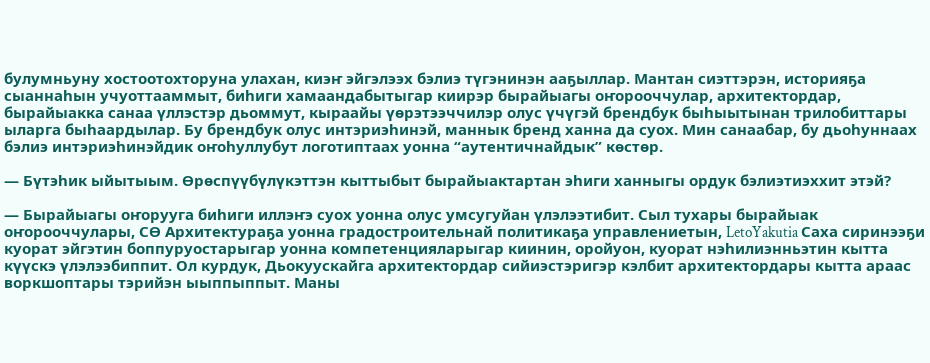булумньуну хостоотохторуна улахан, киэҥ эйгэлээх бэлиэ түгэнинэн ааҕыллар. Мантан сиэттэрэн, историяҕа сыаннаһын учуоттааммыт, биһиги хамаандабытыгар киирэр бырайыагы оҥорооччулар, архитектордар, бырайыакка санаа үллэстэр дьоммут, кыраайы үөрэтээччилэр олус үчүгэй брендбук быһыытынан трилобиттары ыларга быһаардылар. Бу брендбук олус интэриэһинэй, маннык бренд ханна да суох. Мин санаабар, бу дьоһуннаах бэлиэ интэриэһинэйдик оҥоһуллубут логотиптаах уонна “аутентичнайдык” көстөр.

— Бүтэһик ыйытыым. Өрөспүүбүлүкэттэн кыттыбыт бырайыактартан эһиги ханныгы ордук бэлиэтиэххит этэй?

— Бырайыагы оҥорууга биһиги иллэҥэ суох уонна олус умсугуйан үлэлээтибит. Сыл тухары бырайыак оҥорооччулары, СӨ Архитектураҕа уонна градостроительнай политикаҕа управлениетын, LetoYakutia Саха сиринээҕи куорат эйгэтин боппуруостарыгар уонна компетенцияларыгар киинин, оройуон, куорат нэһилиэнньэтин кытта күүскэ үлэлээбиппит. Ол курдук, Дьокуускайга архитектордар сийиэстэригэр кэлбит архитектордары кытта араас воркшоптары тэрийэн ыыппыппыт. Маны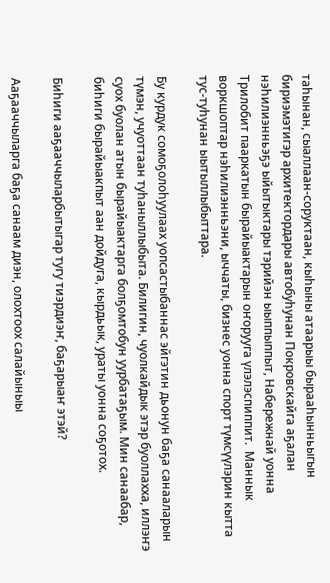таһынан, сыаллаан-соруктаан, кыһыны атаарыы бырааһынньыгын бириэмэтигэр архитектордары автобуһунан Покровскайга аҕалан нэһилиэнньэҕэ ыйытыктары тэрийэн ыыппыппыт, Набережнай уонна Трилобит пааркатын бырайыактарын оҥорууга үлэлэспиппит.  Маннык воркшоптар нэһилиэнньэни, ыччаты, бизнес уонна спорт түмсүүлэрин кытта тус-туһунан ыытыллыбыттара.

Бу курдук сомоҕолоһуулаах уопсастыбаннас эйгэтин дьонун баҕа санааларын түмэн, учуоттаан туһаныллыбыта. Билигин, чуолкайдык этэр буоллахха, иллэҥэ суох буолан атын бырайыактарга болҕомтобун уурбатаҕым. Мин санаабар, биһиги бырайыакпыт аан дойдуга, кырдьык, ураты уонна соҕотох.

Биһиги ааҕааччыларбытыгар тугу тиэрдиэҥ, баҕарыаҥ этэй?

Ааҕааччыларга баҕа санаам диэн, олохтоох салайыныы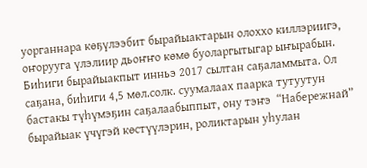уорганнара көҕүлээбит бырайыактарын олоххо киллэриигэ, оҥорууга үлэлиир дьоҥҥо көмө буоларгытыгар ыҥырабын. Биһиги бырайыакпыт инньэ 2017 сылтан саҕаламмыта. Ол саҕана, биһиги 4,5 мөл.солк. суумалаах паарка тутуутун бастакы түһүмэҕин саҕалаабыппыт, ону тэҥэ  “Набережнай” бырайыак үчүгэй көстүүлэрин, роликтарын уһулан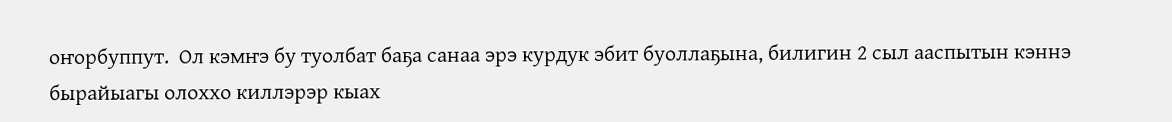оҥорбуппут.  Ол кэмҥэ бу туолбат баҕа санаа эрэ курдук эбит буоллаҕына, билигин 2 сыл ааспытын кэннэ бырайыагы олоххо киллэрэр кыах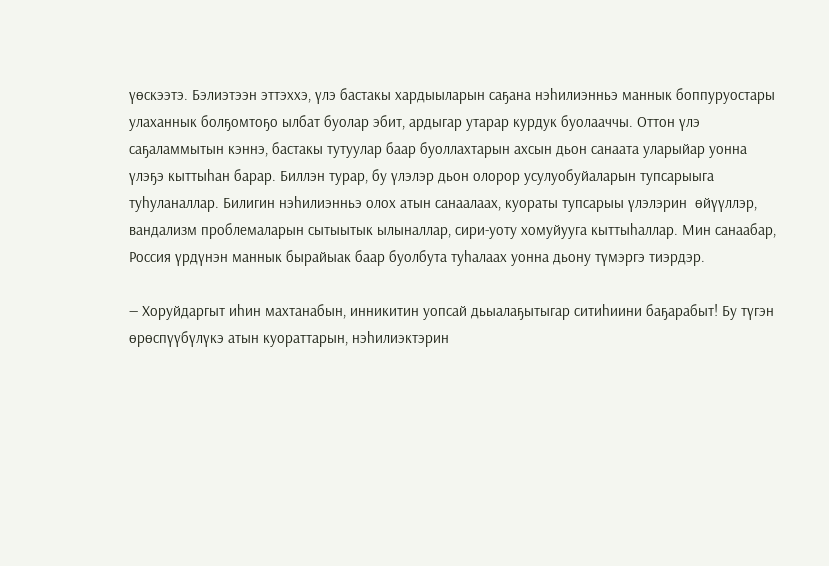үөскээтэ. Бэлиэтээн эттэххэ, үлэ бастакы хардыыларын саҕана нэһилиэнньэ маннык боппуруостары улаханнык болҕомтоҕо ылбат буолар эбит, ардыгар утарар курдук буолааччы. Оттон үлэ саҕаламмытын кэннэ, бастакы тутуулар баар буоллахтарын ахсын дьон санаата уларыйар уонна үлэҕэ кыттыһан барар. Биллэн турар, бу үлэлэр дьон олорор усулуобуйаларын тупсарыыга туһуланаллар. Билигин нэһилиэнньэ олох атын санаалаах, куораты тупсарыы үлэлэрин  өйүүллэр, вандализм проблемаларын сытыытык ылыналлар, сири-уоту хомуйууга кыттыһаллар. Мин санаабар, Россия үрдүнэн маннык бырайыак баар буолбута туһалаах уонна дьону түмэргэ тиэрдэр.

— Хоруйдаргыт иһин махтанабын, инникитин уопсай дьыалаҕытыгар ситиһиини баҕарабыт! Бу түгэн өрөспүүбүлүкэ атын куораттарын, нэһилиэктэрин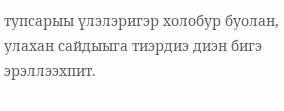тупсарыы үлэлэригэр холобур буолан, улахан сайдыыга тиэрдиэ диэн бигэ эрэллээхпит.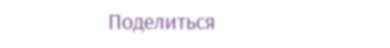Поделиться